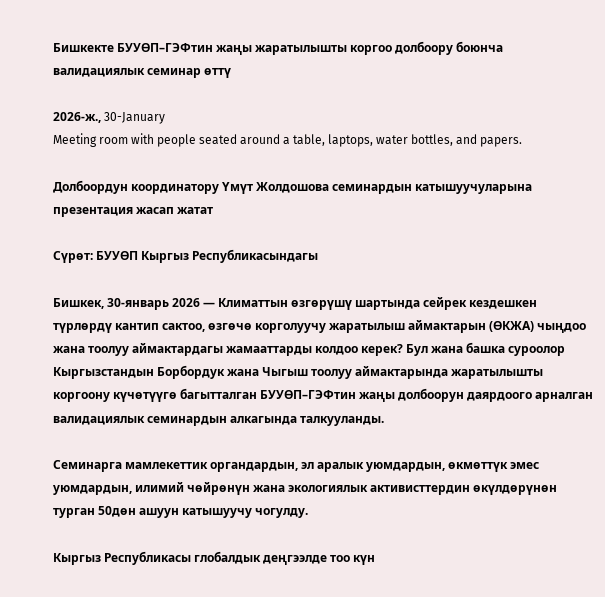Бишкекте БУУӨП–ГЭФтин жаңы жаратылышты коргоо долбоору боюнча валидациялык семинар өттү

2026-ж., 30-January
Meeting room with people seated around a table, laptops, water bottles, and papers.

Долбоордун координатору Үмүт Жолдошова семинардын катышуучуларына презентация жасап жатат

Сүрөт: БУУӨП Кыргыз Республикасындагы

Бишкек, 30-январь 2026 — Климаттын өзгөрүшү шартында сейрек кездешкен түрлөрдү кантип сактоо, өзгөчө корголуучу жаратылыш аймактарын (ӨКЖА) чыңдоо жана тоолуу аймактардагы жамааттарды колдоо керек? Бул жана башка суроолор Кыргызстандын Борбордук жана Чыгыш тоолуу аймактарында жаратылышты коргоону күчөтүүгө багытталган БУУӨП–ГЭФтин жаңы долбоорун даярдоого арналган валидациялык семинардын алкагында талкууланды.

Семинарга мамлекеттик органдардын, эл аралык уюмдардын, өкмөттүк эмес уюмдардын, илимий чөйрөнүн жана экологиялык активисттердин өкүлдөрүнөн турган 50дөн ашуун катышуучу чогулду.

Кыргыз Республикасы глобалдык деңгээлде тоо күн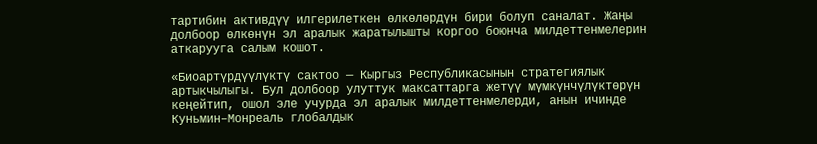тартибин активдүү илгерилеткен өлкөлөрдүн бири болуп саналат. Жаңы долбоор өлкөнүн эл аралык жаратылышты коргоо боюнча милдеттенмелерин аткарууга салым кошот.

«Биоартүрдүүлүктү сактоо — Кыргыз Республикасынын стратегиялык артыкчылыгы. Бул долбоор улуттук максаттарга жетүү мүмкүнчүлүктөрүн кеңейтип, ошол эле учурда эл аралык милдеттенмелерди, анын ичинде Куньмин–Монреаль глобалдык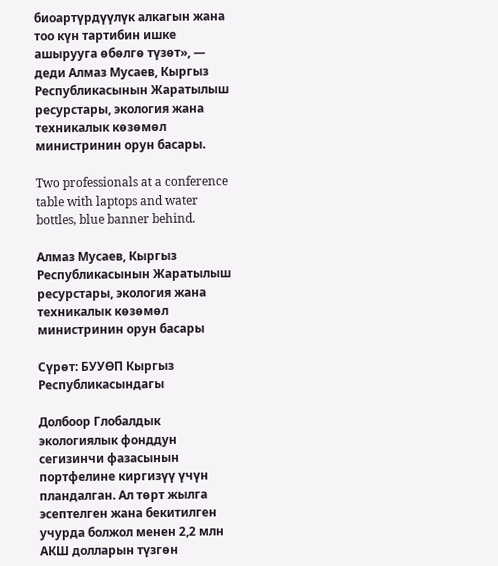биоартүрдүүлүк алкагын жана тоо күн тартибин ишке ашырууга өбөлгө түзөт», — деди Алмаз Мусаев, Кыргыз Республикасынын Жаратылыш ресурстары, экология жана техникалык көзөмөл министринин орун басары.

Two professionals at a conference table with laptops and water bottles, blue banner behind.

Алмаз Мусаев, Кыргыз Республикасынын Жаратылыш ресурстары, экология жана техникалык көзөмөл министринин орун басары

Сүрөт: БУУӨП Кыргыз Республикасындагы

Долбоор Глобалдык экологиялык фонддун сегизинчи фазасынын портфелине киргизүү үчүн пландалган. Ал төрт жылга эсептелген жана бекитилген учурда болжол менен 2,2 млн АКШ долларын түзгөн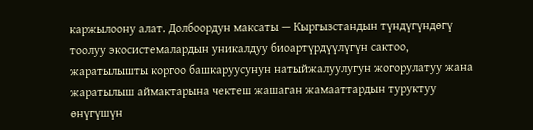каржылоону алат. Долбоордун максаты — Кыргызстандын түндүгүндөгү тоолуу экосистемалардын уникалдуу биоартүрдүүлүгүн сактоо, жаратылышты коргоо башкаруусунун натыйжалуулугун жогорулатуу жана жаратылыш аймактарына чектеш жашаган жамааттардын туруктуу өнүгүшүн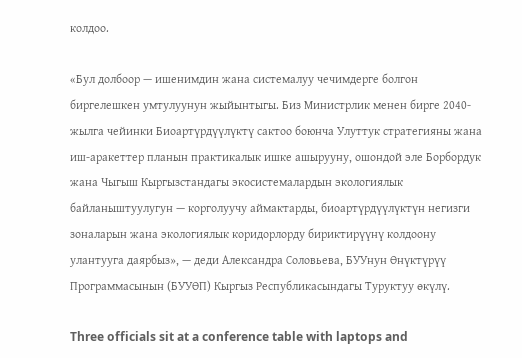колдоо.

«Бул долбоор — ишенимдин жана системалуу чечимдерге болгон биргелешкен умтулуунун жыйынтыгы. Биз Министрлик менен бирге 2040-жылга чейинки Биоартүрдүүлүктү сактоо боюнча Улуттук стратегияны жана иш-аракеттер планын практикалык ишке ашырууну, ошондой эле Борбордук жана Чыгыш Кыргызстандагы экосистемалардын экологиялык байланыштуулугун — корголуучу аймактарды, биоартүрдүүлүктүн негизги зоналарын жана экологиялык коридорлорду бириктирүүнү колдоону улантууга даярбыз», — деди Александра Соловьева, БУУнун Өнүктүрүү Программасынын (БУУӨП) Кыргыз Республикасындагы Туруктуу өкүлү.

Three officials sit at a conference table with laptops and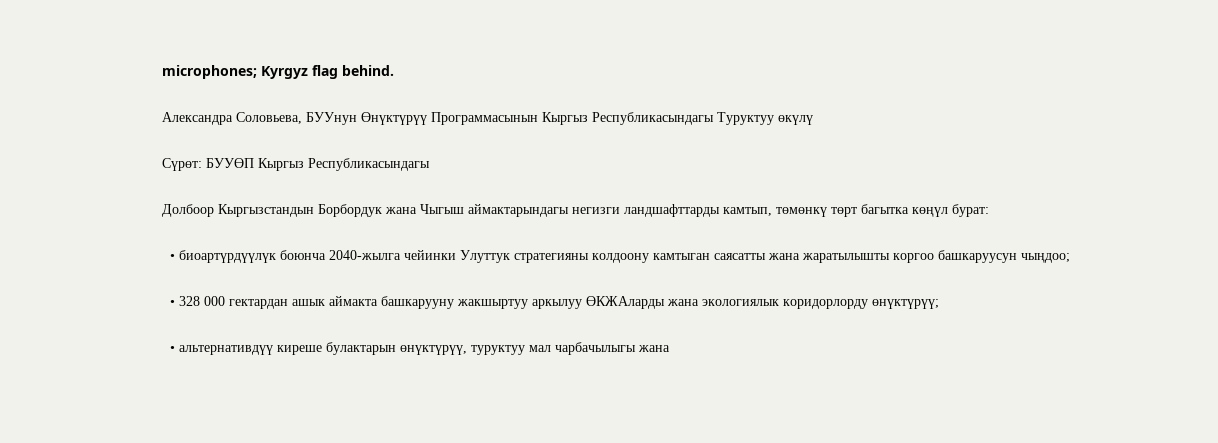microphones; Kyrgyz flag behind.

Александра Соловьева, БУУнун Өнүктүрүү Программасынын Кыргыз Республикасындагы Туруктуу өкүлү

Сүрөт: БУУӨП Кыргыз Республикасындагы

Долбоор Кыргызстандын Борбордук жана Чыгыш аймактарындагы негизги ландшафттарды камтып, төмөнкү төрт багытка көңүл бурат:

  • биоартүрдүүлүк боюнча 2040-жылга чейинки Улуттук стратегияны колдоону камтыган саясатты жана жаратылышты коргоо башкаруусун чыңдоо;

  • 328 000 гектардан ашык аймакта башкарууну жакшыртуу аркылуу ӨКЖАларды жана экологиялык коридорлорду өнүктүрүү;

  • альтернативдүү киреше булактарын өнүктүрүү, туруктуу мал чарбачылыгы жана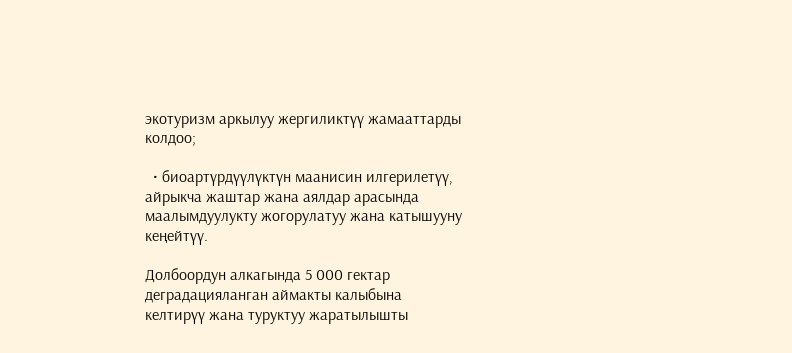экотуризм аркылуу жергиликтүү жамааттарды колдоо;

  • биоартүрдүүлүктүн маанисин илгерилетүү, айрыкча жаштар жана аялдар арасында маалымдуулукту жогорулатуу жана катышууну кеңейтүү.

Долбоордун алкагында 5 000 гектар деградацияланган аймакты калыбына келтирүү жана туруктуу жаратылышты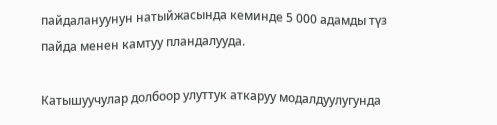пайдалануунун натыйжасында кеминде 5 000 адамды түз пайда менен камтуу пландалууда.

Катышуучулар долбоор улуттук аткаруу модалдуулугунда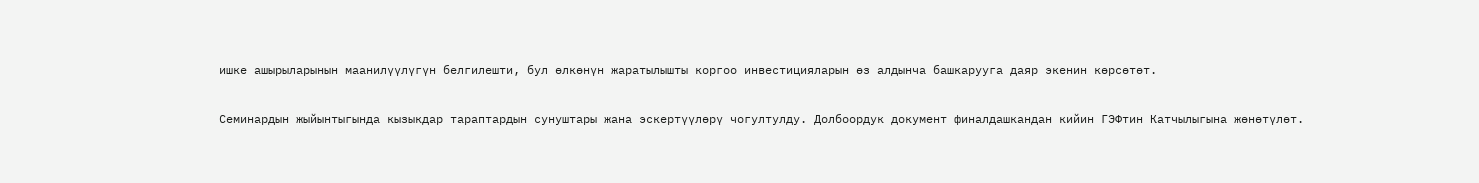ишке ашырыларынын маанилүүлүгүн белгилешти, бул өлкөнүн жаратылышты коргоо инвестицияларын өз алдынча башкарууга даяр экенин көрсөтөт.

Семинардын жыйынтыгында кызыкдар тараптардын сунуштары жана эскертүүлөрү чогултулду. Долбоордук документ финалдашкандан кийин ГЭФтин Катчылыгына жөнөтүлөт.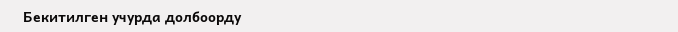Бекитилген учурда долбоорду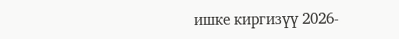ишке киргизүү 2026-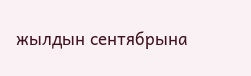жылдын сентябрына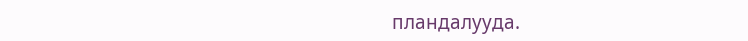пландалууда.